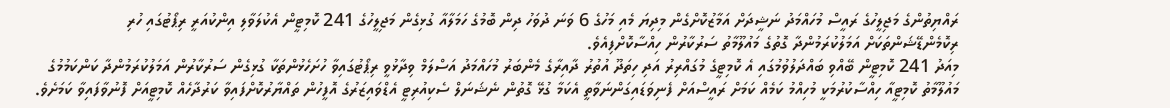ރައްޔިތުންގެ މަޖިލީހުގެ ރައީސް މުހައްމަދު ނަޝީދަށް އަމާޒުކޮށްގެން މިދިޔަ މެއި މަހުގެ 6 ވަނަ ދުވަހު ދިން ބޮމުގެ ހަމަލާއާ ގުޅިގެން މަޖިލީހުގެ 241 ކޮމިޓީން އެކުލަވާލި އިންކުއަރީ ރިޕޯޓުގައި ހުރި ރިކޮމެންޑޭޝަންތަކަށް އަމަލުކުރަމުންދާ ގޮތުގެ މައުލޫމާތު ސަރުކާރުން ހިއްސާކޮށްފިއެވެ.
މިއަދު 241 ކޮމިޓީން ބޭއްވި ބައްދަލުވުމުގައި އެ ކޮމިޓީގެ މުގައްރިރު އަދި ހިތަދޫ އުތުރު ދާއިރާގެ މެންބަރު މުހައްމަދު އަސްލަމް ވިދާޅުވީ ރިޕޯޓުގައިވާ ހުށަހެޅުންތަކާ ގުޅިގެން ސަރުކާރުން އަމަލުކުރަމުންދާ ކަންކަމުމުގެ މައުލޫމާތު ކޮމިޓީއާ ހިއްސާކުރުމަކީ މުހިއްމު ކަމެއް ކަމަށް ރައީސްއަށް ފެނިވަޑައިގަންނަވާތީ އެކަމާ ގުޅޭ ގޮތުން ނެޝަނަލް ސެކިއުރިޓީ އެޑްވައިޒަރުގެ އޮފީހުން ތައްޔާރުކޮށްފައިވާ ކަރުދާހެއް ކޮމިޓީއަށް ފޮނުވާފައިވާ ކަމަށެވެ.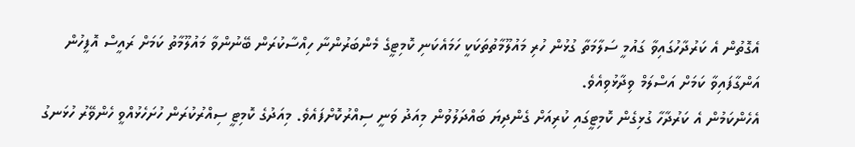އެގޮތުން އެ ކަރުދާހުގައިވާ ގައުމީ ސަލާމަތާ ގުޅުން ހުރި މައުލޫމާތުތަކަކީ ހަމައެކަނި ކޮމިޓީގެ މެންބަރުންނާ ހިއްސާކުރަން ބޭނުންވާ މައުލޫމާތު ކަމަށް ރައީސް އޮފީހުން އަންގާފައިވާ ކަމަށް އަސްލަމް ވިދާޅުވިއެވެ.
އެހެންކަމުން އެ ކަރުދާހާ ގުޅިގެން ކޮމިޓީގައި ކުރިއަށް ގެންދިޔަ ބައްދަލުވުން މިއަދު ވަނީ ސިއްރުކޮށްފައެވެ. މިއަދުގެ ކޮމިޓީ ސިއްރުކުރަން ހުށަހެޅުއްވީ ހެންވޭރު ހުޅަނގު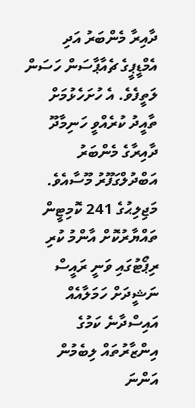ދާއިރާ މެންބަރު އަދި އެމްޑީޕީގެ ޗެއާޕާސަން ހަސަން ލަތީފެވެ. އެ ހުށަހެޅުމަށް ތާއީދު ކުރެއްވީ ހަނިމާދޫ ދާއިރާގެ މެންބަރު އަބްދުލްގަފޫރު މޫސާއެވެ.
މަޖިލިޙުގެ 241 ކޮމިޓީން ތައްޔާރުކޮށް އާންމު ކުރި ރިޕޯޓުގައި ވަނީ ރައީސް ނަޝީދަށް ހަމަލާއެއް އައިސްދާނެ ކަމުގެ އިންޒާރުތައް ލިބެމުން އަންނަ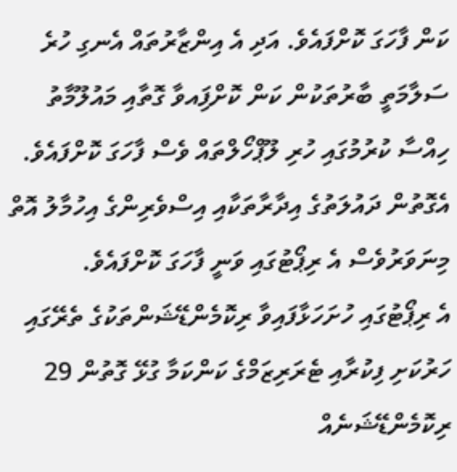ކަން ފާހަގަ ކޮށްފައެވެ. އަދި އެ އިންޒާރުތައް އެނގި ހުރެ ސަލާމަތީ ބާރުތަކުން ކަން ކޮށްފަިއވާ ގޮތާއި މައުލޫމާތު ހިއްސާ ކުރުމުގައި ހުރި ލޫޕްހޯލްތައް ވެސް ފާހަގަ ކޮށްފައެވެ. އެގޮތުން ދައުލަތުގެ އިދާރާތަކާއި އިސްވެރިންގެ އިހުމާލު އޮތް މިނަވަރުވެސް އެ ރިޕޯޓުގައި ވަނީ ފާހަގަ ކޮށްފައެވެ.
އެ ރިޕޯޓުގައި ހުށަހަޅާފައިވާ ރިކޮމެންޑޭޝަންތަކުގެ ތެރޭގައި ހަރުކަށި ފިކުރާއި ޓެރަރިޒަމްގެ ކަންކަމާ ގުޅޭ ގޮތުން 29 ރިކޮމެންޑޭޝަނެއް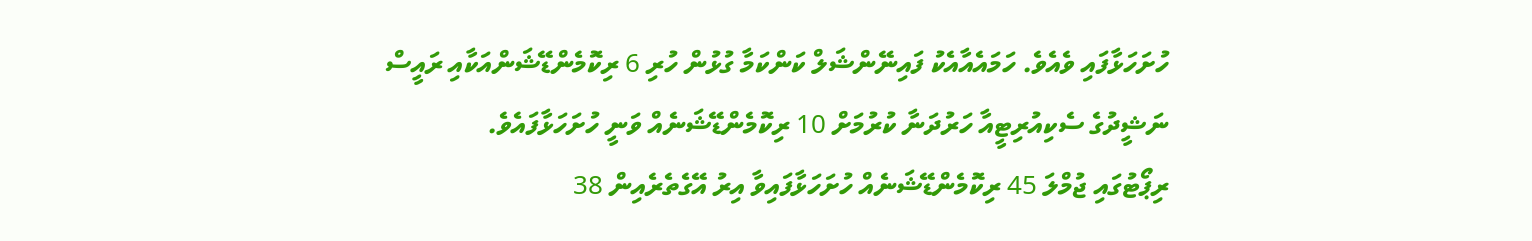ހުށަހަޅާފައި ވެއެވެ. ހަމައެއާއެކު ފައިނޭންޝަލް ކަންކަމާ ގުޅުން ހުރި 6 ރިކޮމެންޑޭޝަންއަކާއި ރައީސް ނަޝީދުގެ ސެކިއުރިޓީއާ ހަރުދަނާ ކުރުމަށް 10 ރިކޮމެންޑޭޝަނެއް ވަނީ ހުށަހަޅާފައެވެ.
ރިޕޯޓުގައި ޖުމްލަ 45 ރިކޮމެންޑޭޝަނެއް ހުށަހަޅާފައިވާ އިރު އޭގެތެރެއިން 38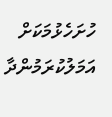ހުށަހެޅުމަކަށް އަމަލުކުރަމުންދާ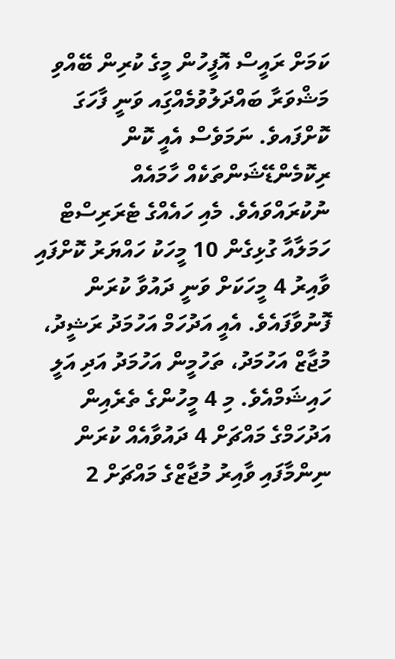ކަމަށް ރައީސް އޮފީހުން މީގެ ކުރިން ބޭއްވި މަޝްވަރާ ބައްދަލުވުމެއްގަިއ ވަނީ ފާހަގަ ކޮށްފައވެ. ނަމަވެސް އެއީ ކޮން ރިކޮމެންޑޭޝަންތަކެއް ހާމައެއް ނުކުރައްވައެވެ. މެއި ހައެއްގެ ޓެރަރިސްޓް ހަމަލާއާ ގުޅިގެން 10 މީހަކު ހައްޔަރު ކޮށްފައި ވާއިރު 4 މީހަކަށް ވަނީ ދައުވާ ކުރަން ފޮނުވާފައެވެ. އެއީ އަދުހަމް އަހުމަދު ރަޝީދު، މުޖާޒް އަހުމަދު، ތަހުމީން އަހުމަދު އަދި އަލީ ހައިޝަމްއެވެ. މި 4 މީހުންގެ ތެރެއިން އަދުހަމްގެ މައްޗަށް 4 ދައުވާއެއް ކުރަން ނިންމާފައި ވާއިރު މުޖާޒްގެ މައްޗަށް 2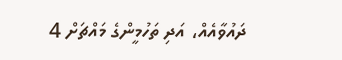ދައުވާއެއް، އަދި ތަހުމީންގެ މައްޗަށް 4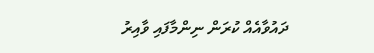ދައުވާއެއް ކުރަން ނިންމާފައި ވާއިރު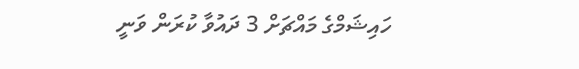ހައިޝަމްގެ މައްޗަށް 3 ދައުވާ ކުރަން ވަނީ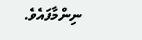ނިންމާފައެވެ.